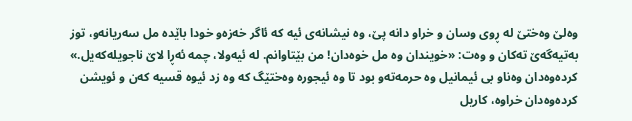وەلێ وەختێ له ڕوی وسان و خراو دانه پێ، وه نیشانەی ئیه که ئاگر خەزەو خودا باێده مل سەریانەو، توز بەتیەگەێ تەکان و وەت: «خویندان وه مل خوەدان! من بێتاوانم. له ئیەولا، چمه ئەڕا لاێ ناجویلەکەیل.»
کردەوەدان وەناو بی ئیمانیل وه حرمەتەو بود تا وه ئیجوره وەختێگ که وه زد ئیوه قسیه کەن و ئویشن کردەوەدان خراوه، کاریل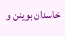خاسدان بوینن و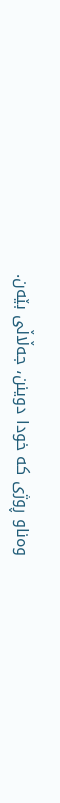وەناو ڕوژی که خودا دوینن، جەڵاڵی بێەن.